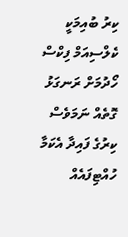ކިރު ބުއިމަކީ ކެލްސިއަމް ފިކްސް ހޯދުމަށް ރަނގަޅު ގޮތެއް ނަމަވެސް ކިރުގެ ފައިދާ އެކަމާ ހުއްޓިފައެއް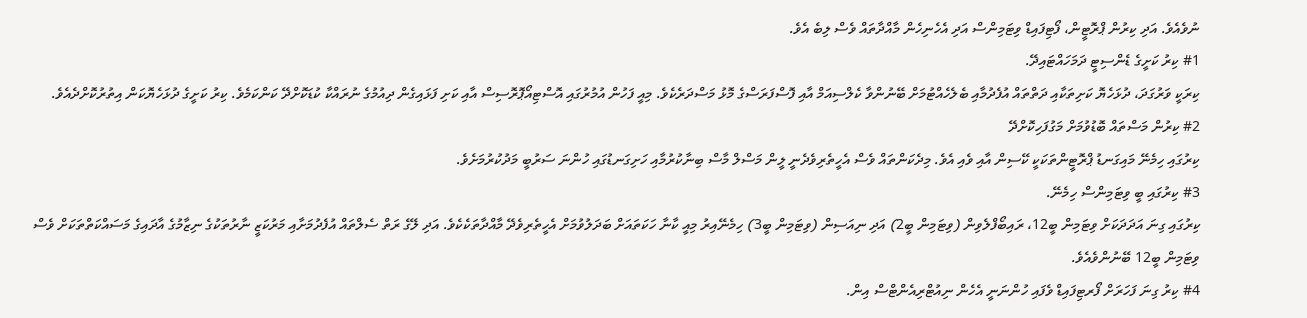ނުވެއެވެ. އަދި ކިރުން ޕްރޮޓީން، ފޯޓިފައިޑް ވިޓަމިންސް އަދި އެހެނިހެން މާއްދާތައް ވެސް ލިބެ އެވެ.
#1 ކިރު ކަށީގެ ޑެންސިޓީ ދަމަހައްޓައިދޭ.
ކިރަކީ ވަރުގަދަ، ދުޅަހެޔޮ ކަށިތަކާއި ދަތްތައް އުފެދުމާއި ބެލެހެއްޓުމަށް ބޭނުންވާ ކެލްސިއަމް އާއި ފޮސްފަރަސްގެ މޮޅު މަސްދަރެކެވެ. މިއީ ފަހުން އުމުރުގައި އޮސްޓިއޯޕޮރޮސިސް އާއި ކަށި ފަޅައިގެން ދިއުމުގެ ނުރައްކާ ކުޑަކޮށްދޭ ކަންކަމެވެ. ކިރު ކަށީގެ ދުޅަހެޔޮކަން އިތުރުކޮށްދެއެވެ.
#2 ކިރުން މަސްތައް ބޮޑުވުމަށް މަގުފަހިކޮށްދޭ
ކިރުގައި ހިމެނޭ މައިގަނޑު ޕްރޮޓީންތަކަކީ ކޭސިން އާއި ވެއި އެވެ. މިދެކަންތައް ވެސް އެހީތެރިވެދެނީ ލީން މަސްލް މާސް ބިނާކުރުމާއި ހަށިގަނޑުގައި ހުންނަ ސަރުބީ މަދުކުރުމަށެވެ.
#3 ކިރުގައި ބީ ވިޓަމިންސް ހިމެނޭ.
ކިރުގައި ގިނަ އަދަދަކަށް ވިޓަމިން ބީ12، ރައިބޯފްލެވިން (ވިޓަމިން ބީ2) އަދި ނިއަސިން (ވިޓަމިން ބީ3) ހިމެނޭއިރު މިއީ ކާނާ ހަކަތައަށް ބަދަލުވުމަށް އެހީތެރިވެދޭ މާއްދާތަކެކެވެ. އަދި ލޭގެ ރަތް ސެލްތައް އުފެދުމަށާއި މަރުކަޒީ ނާރުތަކުގެ ނިޒާމުގެ އާދައިގެ މަސައްކަތްތަކަށް ވެސް ވިޓަމިން ބީ12 ބޭނުންވެއެވެ.
#4 ކިރު ގިނަ ފަހަރަށް ފޯރޓިފައިޑް ވެފައި ހުންނަނީ އެހެން ނިއުޓްރިއެންޓްސް އިން.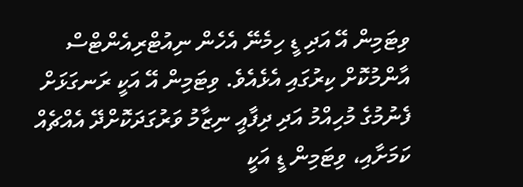ވިޓަމިން އޭ އަދި ޑީ ހިމެނޭ އެހެން ނިއުޓްރިއެންޓްސް އާންމުކޮށް ކިރުގައި އެޅެއެވެ. ވިޓަމިން އޭ އަކީ ރަނގަޅަށް ފެނުމުގެ މުހިއްމު އަދި ދިފާއީ ނިޒާމު ވަރުގަދަކޮށްދޭ އެއްޗެއް ކަމަށާއި، ވިޓަމިން ޑީ އަކީ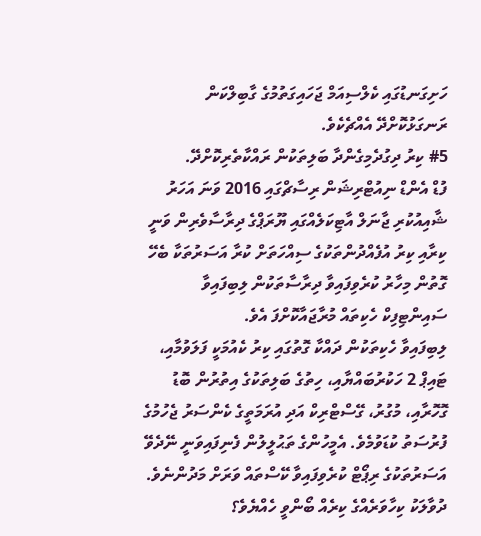ހަށިގަނޑުގައި ކެލްސިއަމް ޖަހައިގަތުމުގެ ގާބިލްކަން ރަނގަޅުކޮށްދޭ އެއްޗެކެވެ.
#5 ކިރު ދިގުދެމިގެންދާ ބަލިތަކުން ރައްކާތެރިކޮށްދޭ.
ފުޑް އެންޑް ނިއުޓްރިޝަން ރިސާޗްގައި 2016 ވަނަ އަހަރު ޝާއިއުކުރި ޖާނަލް އާޓިކަލެއްގައި ޔޫރަޕްގެ ދިރާސާވެރިން ވަނީ ކިރާއި ކިރު އުފެއްދުންތަކުގެ ސިއްހަތަށް ކުރާ އަސަރުތަކާ ބެހޭ ގޮތުން މިހާރު ކުރެވިފައިވާ ދިރާސާތަކުން ލިބިފައިވާ ސައިންޓިފިކް ހެކިތައް މުރާޖައާކޮށްފަ އެވެ.
ލިބިފައިވާ ހެކިތަކުން ދައްކާ ގޮތުގައި ކިރު ކެއުމަކީ ފަލަވުމާއި، ޓައިޕް 2 ހަކުރުބައްޔާއި، ހިތުގެ ބަލިތަކުގެ އިތުރުން ބޮޑު ގޮހޮރާއި، މުގުރު، ގޭސްޓްރިކް އަދި އުރަމަތީގެ ކެންސަރު ޖެހުމުގެ ފުރުސަތު ކުޑަވުމެވެ. އެމީހުންގެ ތަޙުލީލުން ފެނިފައިވަނީ ނޭދެވޭ އަސަރުތަކުގެ ރިޕޯޓް ކުރެވިފައިވާ ކޭސްތައް ވަރަށް މަދުންނެވެ.
ދުވާލަކު ކިހާވަރެއްގެ ކިރެއް ބޯންވީ ހެއްޔެވެ؟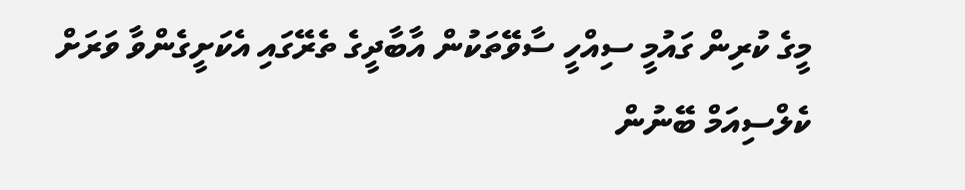މީގެ ކުރިން ގައުމީ ސިއްހީ ސާވޭތަކުން އާބާދީގެ ތެރޭގައި އެކަށީގެންވާ ވަރަށް ކެލްސިއަމް ބޭނުން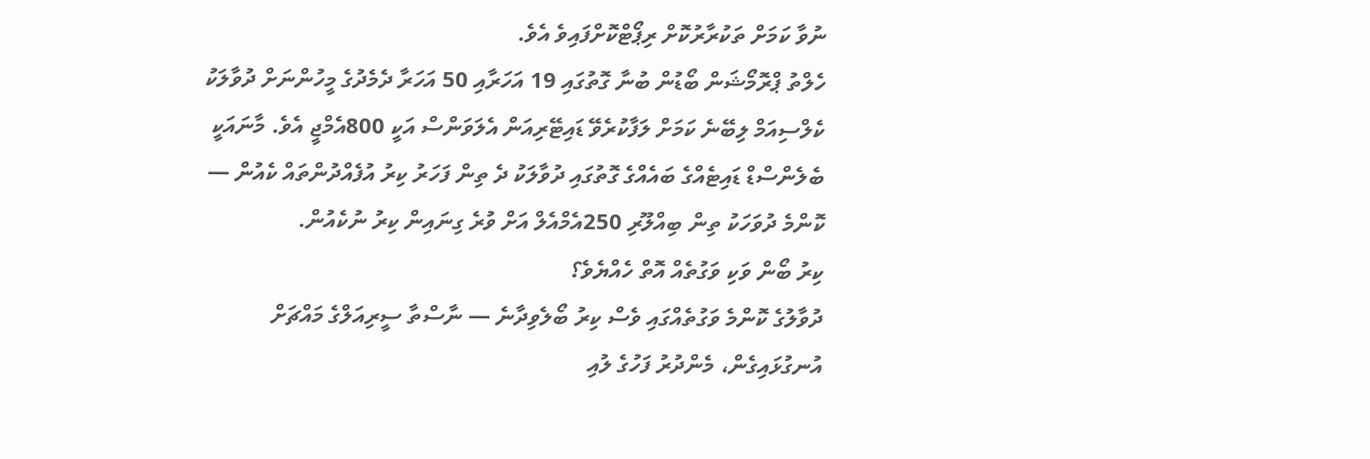ނުވާ ކަމަށް ތަކުރާރުކޮށް ރިޕޯޓްކޮށްފައިވެ އެވެ.
ހެލްތު ޕްރޮމޯޝަން ބޯޑުން ބުނާ ގޮތުގައި 19 އަހަރާއި 50 އަހަރާ ދެމެދުގެ މީހުންނަށް ދުވާލަކު ކެލްސިއަމް ލިބޭނެ ކަމަށް ލަފާކުރެވޭ ޑައިޓޭރިއަން އެލަވަންސް އަކީ 800އެމްޖީ އެވެ. މާނައަކީ ބެލެންސްޑް ޑައިޓެއްގެ ބައެއްގެ ގޮތުގައި ދުވާލަކު ދެ ތިން ފަހަރު ކިރު އުފެއްދުންތައް ކެއުން — ކޮންމެ ދުވަހަކު ތިން ބިއްލޫރި 250އެމްއެލް އަށް ވުރެ ގިނައިން ކިރު ނުކެއުން.
ކިރު ބޯން ވަކި ވަގުތެއް އޮތް ހެއްޔެވެ؟
ދުވާލުގެ ކޮންމެ ވަގުތެއްގައި ވެސް ކިރު ބޯލެވިދާނެ — ނާސްތާ ސީރިއަލްގެ މައްޗަށް އުނގުޅައިގެން، މެންދުރު ފަހުގެ ލުއި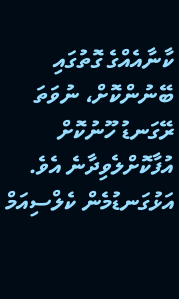ކާނާއެއްގެ ގޮތުގައި ބޭނުންކޮށް، ނުވަތަ ރޭގަނޑު ހޫނުކޮށް އުފާކޮށްލެވިދާނެ އެވެ. އަޅުގަނޑުމެން ކެލްސިއަމް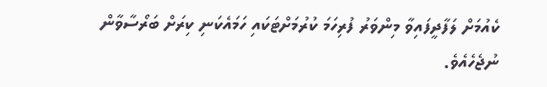ކެއުމަށް ލަފާދީފައިވާ މިންވަރު ފުރިހަމަ ކުރުމަށްޓަކައި ހަމައެކަނި ކިރަށް ބަރޯސާވާން ނުޖެހެއެވެ.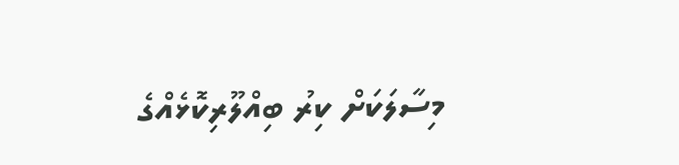މިސާލަކަށް ކިރު ބިއްލޫރިކޮޅެއްގެ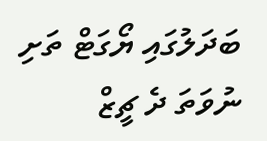ބަދަލުގައި ޔޯގަޓް ތަށި ނުވަތަ ދެ ޗީޒް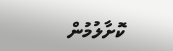ކޮށާލުމުން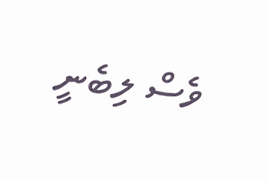ވެސް ލިބެނީ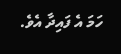ހަމަ އެ ފައިދާ އެވެ.